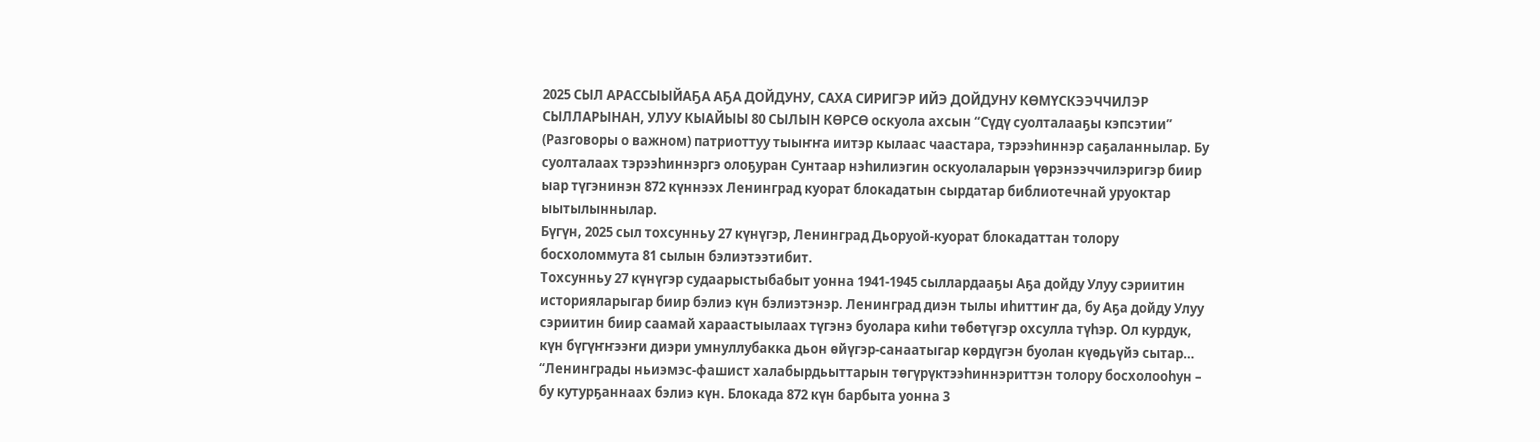2025 СЫЛ АРАССЫЫЙАҔА АҔА ДОЙДУНУ, САХА СИРИГЭР ИЙЭ ДОЙДУНУ КӨМҮСКЭЭЧЧИЛЭР СЫЛЛАРЫНАН, УЛУУ КЫАЙЫЫ 80 СЫЛЫН КӨРСӨ оскуола ахсын “Сүдү суолталааҕы кэпсэтии” (Разговоры о важном) патриоттуу тыыҥҥа иитэр кылаас чаастара, тэрээһиннэр саҕаланнылар. Бу суолталаах тэрээһиннэргэ олоҕуран Сунтаар нэһилиэгин оскуолаларын үөрэнээччилэригэр биир ыар түгэнинэн 872 күннээх Ленинград куорат блокадатын сырдатар библиотечнай уруоктар ыытылыннылар.
Бүгүн, 2025 сыл тохсунньу 27 күнүгэр, Ленинград Дьоруой-куорат блокадаттан толору босхоломмута 81 сылын бэлиэтээтибит.
Тохсунньу 27 күнүгэр судаарыстыбабыт уонна 1941-1945 сыллардааҕы Аҕа дойду Улуу сэриитин историяларыгар биир бэлиэ күн бэлиэтэнэр. Ленинград диэн тылы иhиттиҥ да, бу Аҕа дойду Улуу сэриитин биир саамай хараастыылаах түгэнэ буолара киhи тѳбѳтүгэр охсулла түhэр. Ол курдук, күн бүгүҥҥээҥи диэри умнуллубакка дьон ѳйүгэр-санаатыгар кѳрдүгэн буолан күөдьүйэ сытар…
“Ленинграды ньиэмэс-фашист халабырдьыттарын төгүрүктээһиннэриттэн толору босхолооһун – бу кутурҕаннаах бэлиэ күн. Блокада 872 күн барбыта уонна 3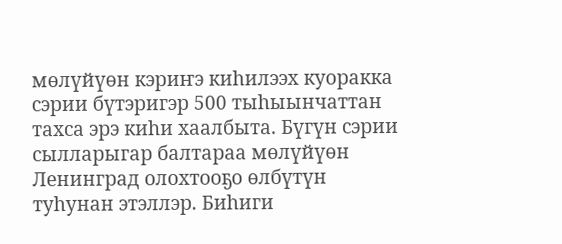мөлүйүөн кэриҥэ киһилээх куоракка сэрии бүтэригэр 500 тыһыынчаттан тахса эрэ киһи хаалбыта. Бүгүн сэрии сылларыгар балтараа мөлүйүөн Ленинград олохтооҕо өлбүтүн туһунан этэллэр. Биһиги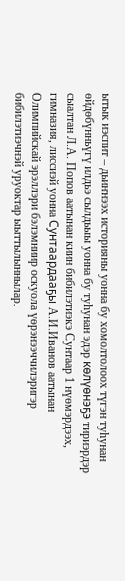ытык иэспит – дьиҥнээх историяны уонна бу хомолтолоох түгэн туһунан өйдөбүнньүгү илдьэ сылдьыы уонна бу туһунан эдэр көлүөнэҕэ тириэрдэр сыалтан Л.А. Попов аатынан киин бибилэтиэкэ Сунтаар 1 нүөмэрдээх, гимназия, лиссиэй уонна Сунтаардааҕы А.И.Иванов аатынан Олимпийскай эрэллэри бэлэмниир оскуола үөрэнээччилэригэр бибилэтиэчнэй уруоктар ыыттылыннылар.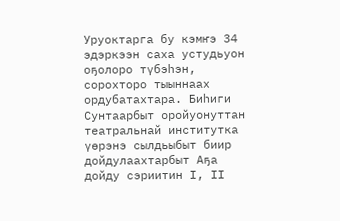Уруоктарга бу кэмҥэ 34 эдэркээн саха устудьуон оҕолоро түбэһэн, сорохторо тыыннаах ордубатахтара. Биһиги Сунтаарбыт оройуонуттан театральнай институтка үөрэнэ сылдьыбыт биир дойдулаахтарбыт Аҕа дойду сэриитин I, II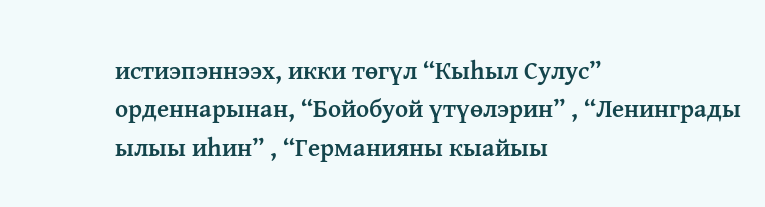истиэпэннээх, икки төгүл “Кыһыл Сулус” орденнарынан, “Бойобуой үтүөлэрин” , “Ленинграды ылыы иһин” , “Германияны кыайыы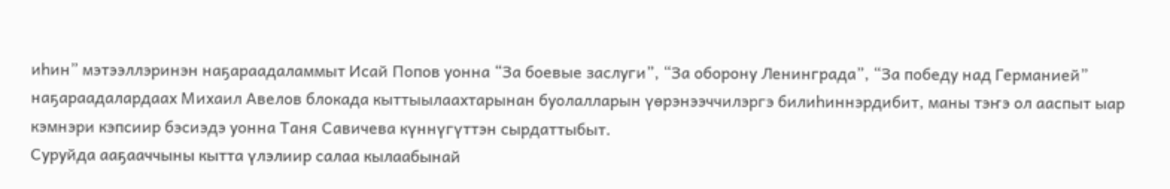иһин” мэтээллэринэн наҕараадаламмыт Исай Попов уонна “За боевые заслуги”, “За оборону Ленинграда”, “За победу над Германией” наҕараадалардаах Михаил Авелов блокада кыттыылаахтарынан буолалларын үөрэнээччилэргэ билиһиннэрдибит, маны тэҥэ ол ааспыт ыар кэмнэри кэпсиир бэсиэдэ уонна Таня Савичева күннүгүттэн сырдаттыбыт.
Суруйда ааҕааччыны кытта үлэлиир салаа кылаабынай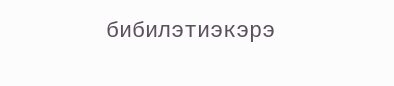бибилэтиэкэрэ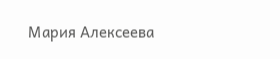Мария Алексеева